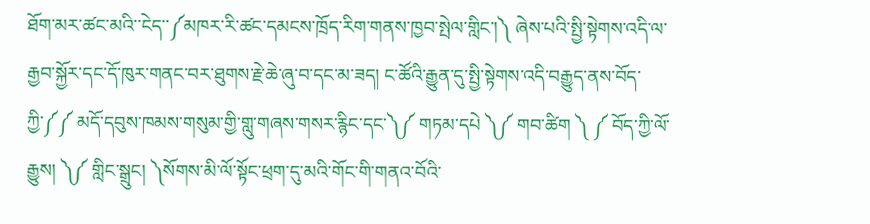ཐོག་མར་ཚང་མའི་་ངེད་་༼མཁར་རི་ཚང་དམངས་ཁྲོད་རིག་གནས་ཁྱབ་སྤེལ་གླིང་།༽ ཞེས་པའི་སྤྱི་སྟེགས་འདི་ལ་རྒྱབ་སྐྱོར་དང་དོ་ཁུར་གནང་བར་ཐུགས་རྗེ་ཆེ་ཞུ་བ་དང་མ་ཟད། ང་ཚོའི་རྒྱུན་དུ་སྤྱི་སྟེགས་འདི་བརྒྱུད་ནས་བོད་ཀྱི་༼༼ མདོ་དབུས་ཁམས་གསུམ་གྱི་གླུ་གཞས་གསར་རྙིང་དང་༽༼ གཏམ་དཔེ ༽༼ གབ་ཚིག ༽ ༼ བོད་ཀྱི་ལོ་རྒྱུས། ༽༼ གླིང་སྒྲུང། ༽སོགས་མི་ལོ་སྟོང་ཕྲག་དུ་མའི་གོང་གི་གནའ་བོའི་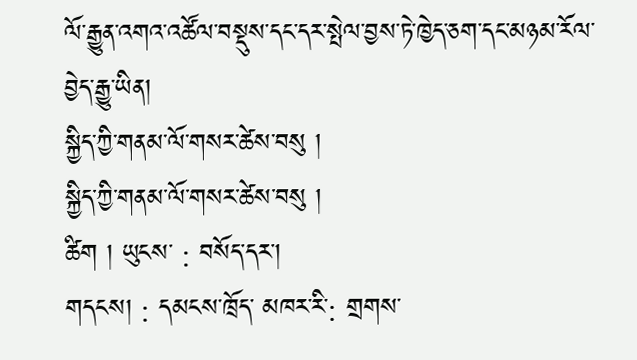ལོ་རྒྱུན་འགའ་འཚོལ་བསྡུས་དང་དར་སྤེལ་བྱས་ཏེ་ཁྱེད་ཅག་དང་མཉམ་རོལ་བྱེད་རྒྱུ་ཡིན།
སྐྱིད་ཀྱི་གནམ་ལོ་གསར་ཚེས་བསུ །
སྐྱིད་ཀྱི་གནམ་ལོ་གསར་ཚེས་བསུ །
ཚིག ། ཡུངས་ : བསོད་དར་།
གདངས། : དམངས་ཁྲོད་ མཁར་རི་: གྲགས་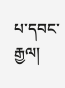པ་དབང་རྒྱལ།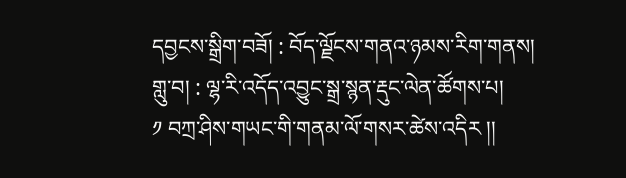དབྱངས་སྒྲིག་བཟོ། : བོད་ལྗོངས་གནའ་ཉམས་རིག་གནས།
གླུ་བ། : ལྷ་རི་འདོད་འབྱུང་སྒྲ་སྙན་རྡུང་ལེན་ཚོགས་པ།
༡ བཀྲ་ཤིས་གཡང་གི་གནམ་ལོ་གསར་ཚེས་འདིར །།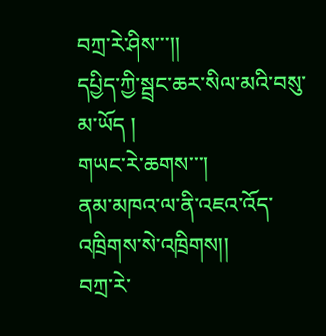བཀྲ་རེ་ཤིས་་་།།
དཔྱིད་ཀྱི་སྦྲང་ཆར་སིལ་མའི་བསུ་མ་ཡོད །
གཡང་རེ་ཆགས་་་།
ནམ་མཁའ་ལ་ནི་འཇའ་འོད་འཁྲིགས་སེ་འཁྲིགས།།
བཀྲ་རེ་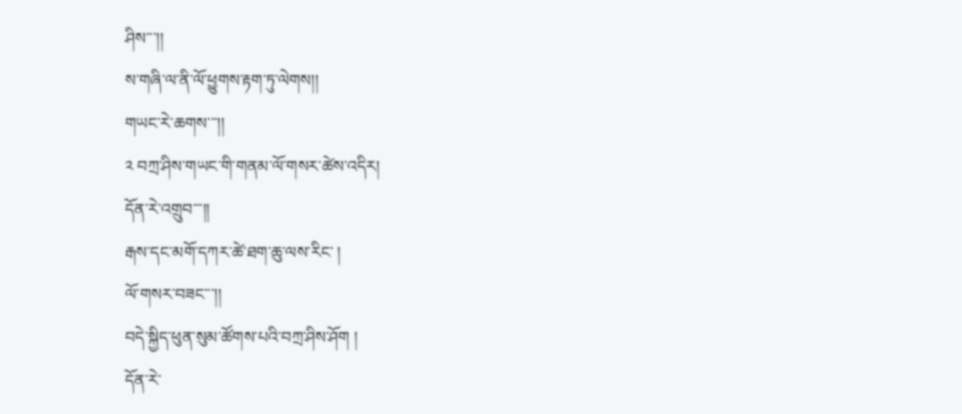ཤིས་་་།།
ས་གཞི་ལ་ནི་ལོ་ཕྱུགས་རྟག་ཏུ་ལེགས།།
གཡང་རེ་ཆགས་་་།།
༢ བཀྲ་ཤིས་གཡང་གི་གནམ་ལོ་གསར་ཚེས་འདིར།
དོན་རེ་འགྲུབ་་་།།
རྒས་དང་མགོ་དཀར་ཚེ་ཐག་ཆུ་ལས་རིང་ །
ལོ་གསར་བཟང་་་།།
བདེ་སྐྱིད་ཕུན་སུམ་ཚོགས་པའི་བཀྲ་ཤིས་ཤོག །
དོན་རེ་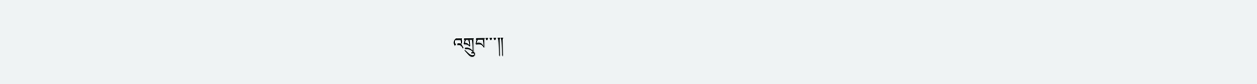འགྲུབ་་་།།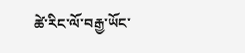ཚེ་རིང་ལོ་བརྒྱ་ཡོང་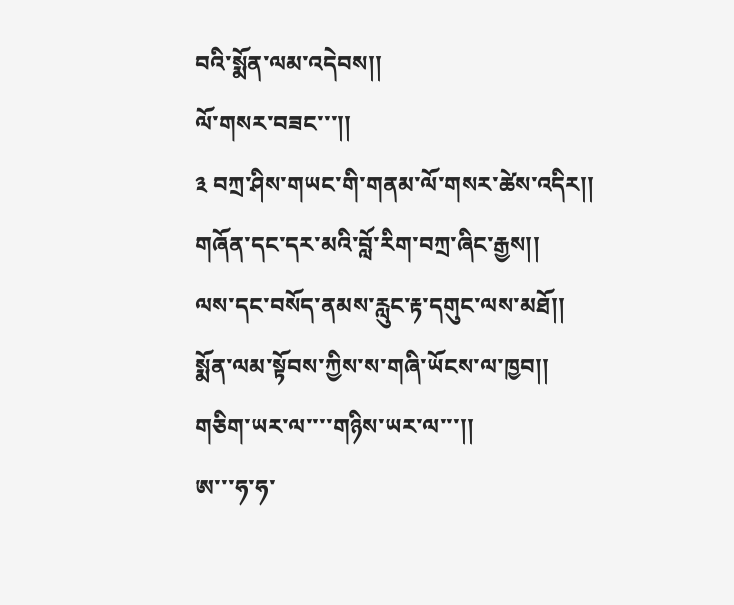བའི་སྨོན་ལམ་འདེབས།།
ལོ་གསར་བཟང་་་།།
༣ བཀྲ་ཤིས་གཡང་གི་གནམ་ལོ་གསར་ཚེས་འདིར།།
གཞོན་དང་དར་མའི་བློ་རིག་བཀྲ་ཞིང་རྒྱས།།
ལས་དང་བསོད་ནམས་རླུང་རྟ་དགུང་ལས་མཐོ།།
སྨོན་ལམ་སྟོབས་ཀྱིས་ས་གཞི་ཡོངས་ལ་ཁྱབ།།
གཅིག་ཡར་ལ་་་་གཉིས་ཡར་ལ་་་།།
ཨ་་་ཧ་ཧ་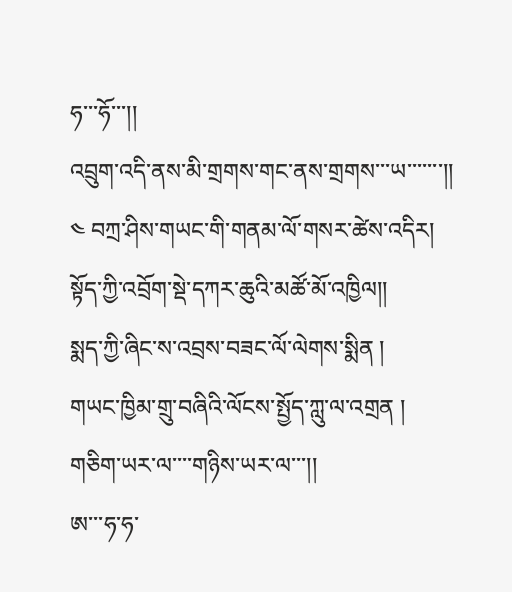ཧ་་་ཧོ་་་།།
འབྲུག་འདི་ནས་མི་གྲགས་གང་ནས་གྲགས་་་ཡ་་་་་་་།།
༤ བཀྲ་ཤིས་གཡང་གི་གནམ་ལོ་གསར་ཚེས་འདིར།
སྟོད་ཀྱི་འབྲོག་སྡེ་དཀར་ཆུའི་མཚོ་མོ་འཁྱིལ།།
སྨད་ཀྱི་ཞིང་ས་འབྲས་བཟང་ལོ་ལེགས་སྨིན །
གཡང་ཁྱིམ་གྲུ་བཞིའི་ལོངས་སྤྱོད་ཀླུ་ལ་འགྲན །
གཅིག་ཡར་ལ་་་་གཉིས་ཡར་ལ་་་།།
ཨ་་་ཧ་ཧ་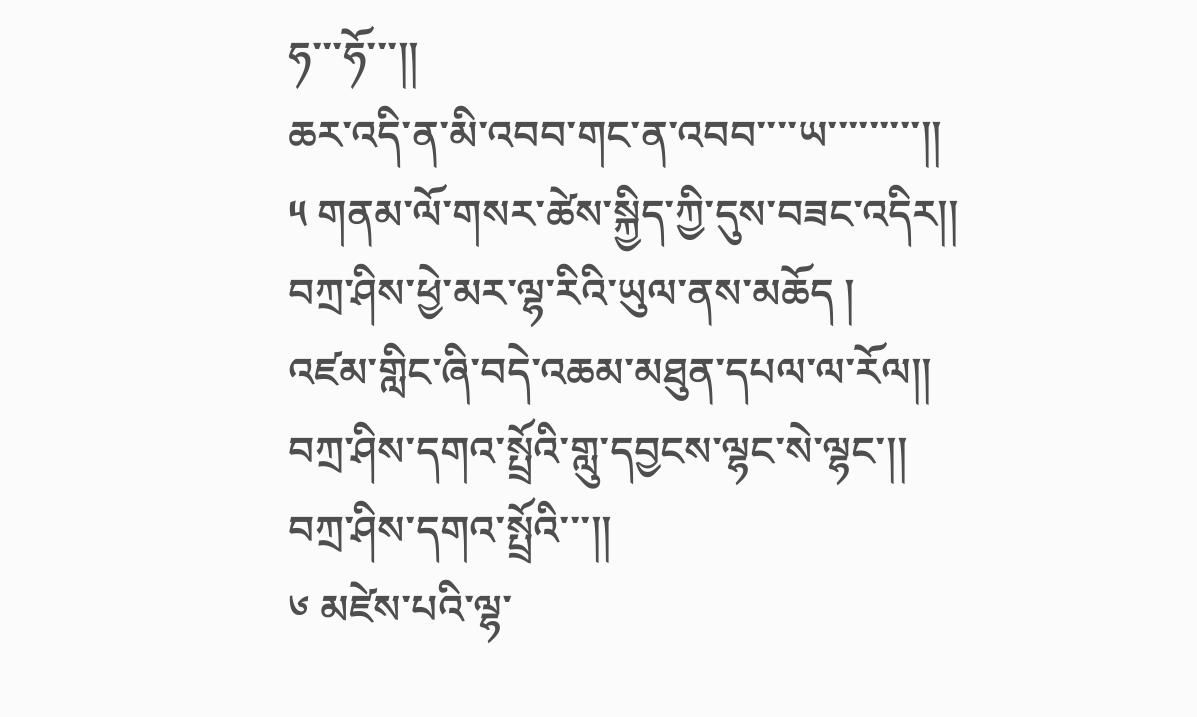ཧ་་་ཧོ་་་།།
ཆར་འདི་ན་མི་འབབ་གང་ན་འབབ་་་་ཡ་་་་་་་་་།།
༥ གནམ་ལོ་གསར་ཚེས་སྐྱིད་ཀྱི་དུས་བཟང་འདིར།།
བཀྲ་ཤིས་ཕྱེ་མར་ལྷ་རིའི་ཡུལ་ནས་མཆོད །
འཛམ་གླིང་ཞི་བདེ་འཆམ་མཐུན་དཔལ་ལ་རོལ།།
བཀྲ་ཤིས་དགའ་སྤྲོའི་གླུ་དབྱངས་ལྷང་སེ་ལྷང་།།
བཀྲ་ཤིས་དགའ་སྤྲོའི་་་།།
༦ མཛེས་པའི་ལྷ་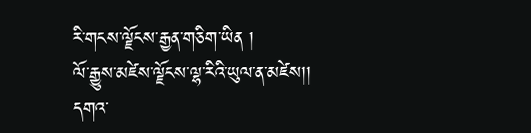རི་གངས་ལྗོངས་རྒྱན་གཅིག་ཡིན །
ལོ་རྒྱུས་མཛེས་ལྗོངས་ལྷ་རིའི་ཡུལ་ན་མཛེས།།
དགའ་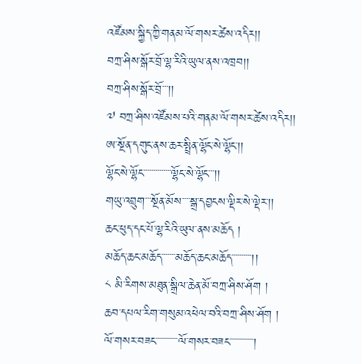འཛོམས་སྐྱིད་ཀྱི་གནམ་ལོ་གསར་ཚེས་འདིར།།
བཀྲ་ཤིས་སྒོར་བྲོ་ལྷ་རིའི་ཡུལ་ནས་འཁྲབ།།
བཀྲ་ཤིས་སྒོར་བྲོ་་་།།
༧ བཀྲ་ཤིས་འཛོམས་པའི་གནམ་ལོ་གསར་ཚེས་འདིར།།
ཨ་སྔོན་དགུང་ནས་ཆར་སྤྲིན་ལྷོང་སེ་ལྷོང་།།
ལྷོང་སེ་ལྷོང་་་་་་་་་་་་་་ལྷོང་སེ་ལྷོང་་་།།
གཡུ་འབྲུག་་་སྔོན་མོས་་་་སྒྲ་དབྱངས་ལྡིར་སེ་ལྡེར་།།
ཆང་ཕུད་དང་པོ་ལྷ་རིའི་ཡུལ་ནས་མཆོད །
མཆོད་ཆང་མཆོད་་་་་་་མཆོད་ཆང་མཆོད་་་་་་་་་་།།
༨ མི་རིགས་མཐུན་སྒྲིལ་ཆེན་མོ་བཀྲ་ཤིས་ཤོག །
ཆབ་དཔལ་རིག་གསུམ་འཕེལ་བའི་བཀྲ་ཤིས་ཤོག །
ལོ་གསར་བཟང་་་་་་་་་་་ལོ་གསར་བཟང་་་་་་་་་་་་།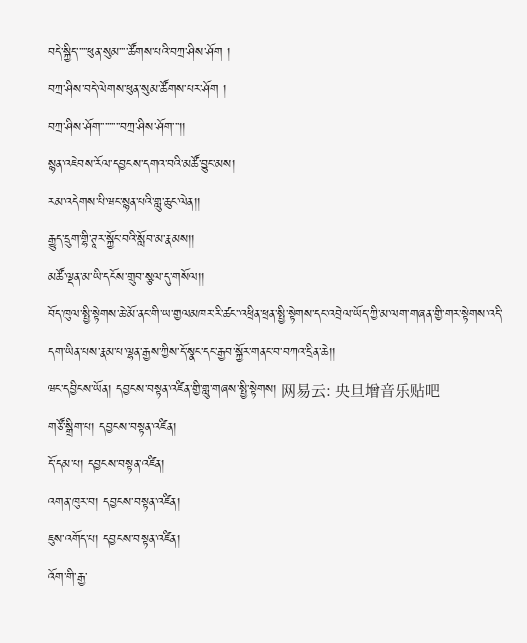བདེ་སྐྱིད་་་་་ཕུན་སུམ་་་་ཚོགས་པའི་བཀྲ་ཤིས་ཤོག །
བཀྲ་ཤིས་བདེ་ལེགས་ཕུན་སུམ་ཚོགས་པར་ཤོག །
བཀྲ་ཤིས་ཤོག་་་་་་་་་བཀྲ་ཤིས་ཤོག་་་།།
སྙན་འཇེབས་རོལ་དབྱངས་དགའ་བའི་མཚོ་བྱུང་མས།
རམ་འདེགས་པི་ཝང་སྙན་པའི་གླུ་ཆུང་ལེན།།
རྒྱུད་དྲུག་གྷི་ཊཱར་སྐྱོང་བའི་སློབ་མ་རྣམས།།
མཚོ་ལྡན་མ་ཡི་དངོས་གྲུབ་སྩལ་དུ་གསོལ།།
བོད་ཁུལ་སྤྱི་སྟེགས་ཆེ་མོ་ནང་གི་ཡ་གྱལམཁར་རི་ཚང་་འཕྲིན་ཕྲན་སྤྱི་སྟེགས་དང་འབྲེལ་ཡོད་ཀྱི་མ་ལག་གཞན་གྱི་གར་སྟེགས་འདི་དག་ཡིན་པས་རྣམ་པ་ལྷན་རྒྱས་ཀྱིས་དོ་སྣང་དང་རྒྱབ་སྐྱོར་གནང་བ་བཀའ་དྲིན་ཆེ།།
ཝང་དབྱིངས་ཡོན། དབྱངས་བསྟན་འཛིན་གྱི་གླུ་གཞས་སྤྱི་སྟེགས། 网易云: 央旦增音乐贴吧
གཙོ་སྒྲིག་པ། དབྱངས་བསྟན་འཛིན།
དོ་དམ་པ། དབྱངས་བསྟན་འཛིན།
འགན་ཁུར་བ། དབྱངས་བསྟན་འཛིན།
ཇུས་འགོད་པ། དབྱངས་བསྟན་འཛིན།
འོག་གི་རྒྱ་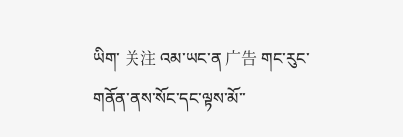ཡིག་ 关注 འམ་ཡང་ན 广告 གང་རུང་གནོན་ནས་སོང་དང་ལྟས་མོ་་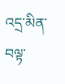འདྲ་མིན་བལྟ་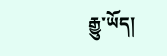རྒྱུ་ཡོད།